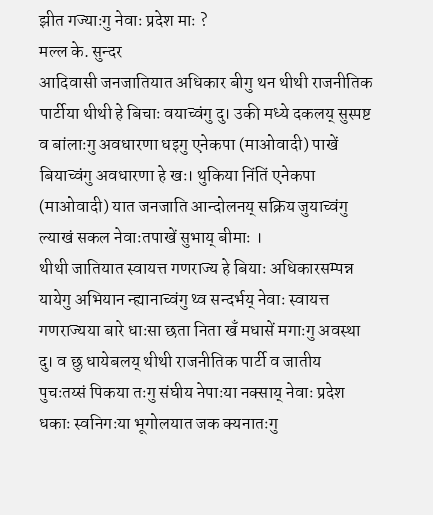झीत गज्याःगु नेवाः प्रदेश माः ?
मल्ल के. सुन्दर
आदिवासी जनजातियात अधिकार बीगु थन थीथी राजनीतिक पार्टीया थीथी हे बिचाः वयाच्वंगु दु। उकी मध्ये दकलय् सुस्पष्ट व बांलाःगु अवधारणा धइगु एनेकपा (माओवादी) पाखें बियाच्वंगु अवधारणा हे खः। थुकिया निंतिं एनेकपा (माओवादी) यात जनजाति आन्दोलनय् सक्रिय जुयाच्वंगु ल्याखं सकल नेवाःतपाखें सुभाय् बीमाः ।
थीथी जातियात स्वायत्त गणराज्य हे बियाः अधिकारसम्पन्न यायेगु अभियान न्ह्यानाच्वंगु थ्व सन्दर्भय् नेवाः स्वायत्त गणराज्यया बारे धाःसा छता निता खँ मधासें मगाःगु अवस्था दु। व छु धायेबलय् थीथी राजनीतिक पार्टी व जातीय पुचःतय्सं पिकया तःगु संघीय नेपाःया नक्साय् नेवाः प्रदेश धकाः स्वनिगःया भूगोलयात जक क्यनातःगु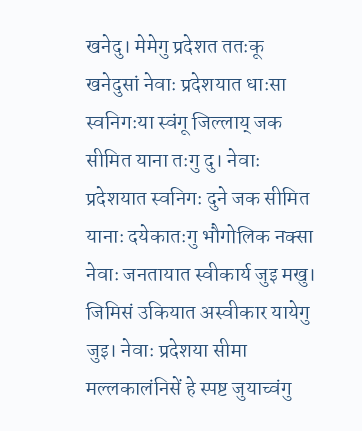खनेदु। मेमेगु प्रदेशत ततःकू खनेदुसां नेवाः प्रदेशयात धाःसा स्वनिगःया स्वंगू जिल्लाय् जक सीमित याना तःगु दु। नेवाः प्रदेशयात स्वनिगः दुने जक सीमित यानाः दयेकातःगु भौगोलिक नक्सा नेवाः जनतायात स्वीकार्य जुइ मखु। जिमिसं उकियात अस्वीकार यायेगु जुइ। नेवाः प्रदेशया सीमा मल्लकालंनिसें हे स्पष्ट जुयाच्वंगु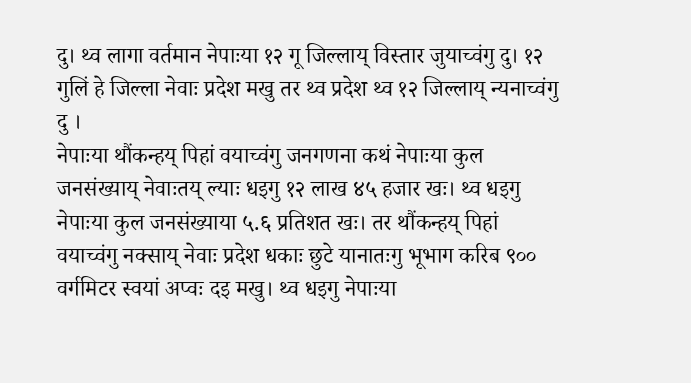दु। थ्व लागा वर्तमान नेपाःया १२ गू जिल्लाय् विस्तार जुयाच्वंगु दु। १२ गुलिं हे जिल्ला नेवाः प्रदेश मखु तर थ्व प्रदेश थ्व १२ जिल्लाय् न्यनाच्वंगु दु ।
नेपाःया थौंकन्हय् पिहां वयाच्वंगु जनगणना कथं नेपाःया कुल जनसंख्याय् नेवाःतय् ल्याः धइगु १२ लाख ४५ हजार खः। थ्व धइगु नेपाःया कुल जनसंख्याया ५.६ प्रतिशत खः। तर थौंकन्हय् पिहां वयाच्वंगु नक्साय् नेवाः प्रदेश धकाः छुटे यानातःगु भूभाग करिब ९०० वर्गमिटर स्वयां अप्वः दइ मखु। थ्व धइगु नेपाःया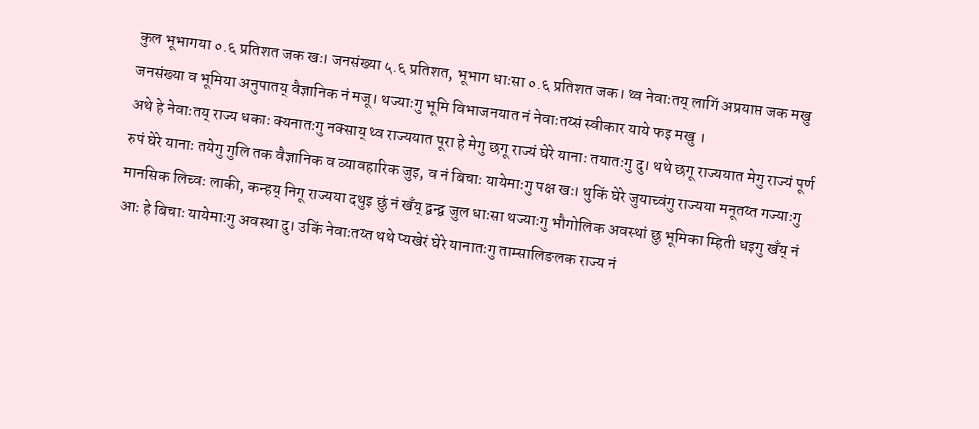कुल भूभागया ०.६ प्रतिशत जक खः। जनसंख्या ५.६ प्रतिशत, भूभाग धाःसा ०.६ प्रतिशत जक। थ्व नेवाःतय् लागिं अप्रयाप्त जक मखु जनसंख्या व भूमिया अनुपातय् वैज्ञानिक नं मजू। थज्याःगु भूमि विभाजनयात नं नेवाःतय्सं स्वीकार याये फइ मखु ।
अथे हे नेवाःतय् राज्य धकाः क्यनातःगु नक्साय् थ्व राज्ययात पूरा हे मेगु छगू राज्यं घेरे यानाः तयातःगु दु। थथे छगू राज्ययात मेगु राज्यं पूर्ण रुपं घेरे यानाः तयेगु गुलि तक वैज्ञानिक व व्यावहारिक जुइ, व नं बिचाः यायेमाःगु पक्ष खः। थुकिं घेरे जुयाच्वंगु राज्यया मनूतय्त गज्याःगु मानसिक लिच्वः लाकी, कन्हय् निगू राज्यया दथुइ छुं नं खँय् द्वन्द्व जुल धाःसा थज्याःगु भौगोलिक अवस्थां छु भूमिका म्हिती धइगु खँय् नं आः हे बिचाः यायेमाःगु अवस्था दु। उकिं नेवाःतय्त थथे प्यखेरं घेरे यानातःगु ताम्सालिङलक राज्य नं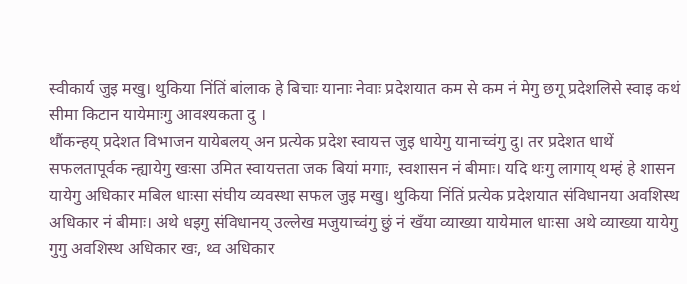स्वीकार्य जुइ मखु। थुकिया निंतिं बांलाक हे बिचाः यानाः नेवाः प्रदेशयात कम से कम नं मेगु छगू प्रदेशलिसे स्वाइ कथं सीमा किटान यायेमाःगु आवश्यकता दु ।
थौंकन्हय् प्रदेशत विभाजन यायेबलय् अन प्रत्येक प्रदेश स्वायत्त जुइ धायेगु यानाच्वंगु दु। तर प्रदेशत धाथें सफलतापूर्वक न्ह्यायेगु खःसा उमित स्वायत्तता जक बियां मगाः, स्वशासन नं बीमाः। यदि थःगु लागाय् थम्हं हे शासन यायेगु अधिकार मबिल धाःसा संघीय व्यवस्था सफल जुइ मखु। थुकिया निंतिं प्रत्येक प्रदेशयात संविधानया अवशिस्थ अधिकार नं बीमाः। अथे धइगु संविधानय् उल्लेख मजुयाच्वंगु छुं नं खँया व्याख्या यायेमाल धाःसा अथे व्याख्या यायेगु गुगु अवशिस्थ अधिकार खः, थ्व अधिकार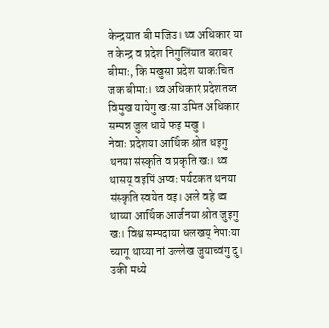केन्द्रयात बी मजिउ। थ्व अधिकार या त केन्द्र व प्रदेश निगुलिंयात बराबर बीमाः, कि मखुसा प्रदेश याकःचित जक बीमाः। थ्व अधिकारं प्रदेशतय्त विमुख यायेगु खःसा उमित अधिकार सम्पन्न जुल धाये फइ मखु ।
नेवाः प्रदेशया आर्थिक श्रोत धइगु थनया संस्कृति व प्रकृति खः। थ्व थासय् वइपिं अप्वः पर्यटकत थनया संस्कृति स्वयेत वइ। अले वहे थ्व थाय्या आर्थिक आर्जनया श्रोत जुइगु खः। विश्व सम्पदाया धलखय् नेपाःया च्यागू थाय्या नां उल्लेख जुयाच्वंगु दु। उकी मध्ये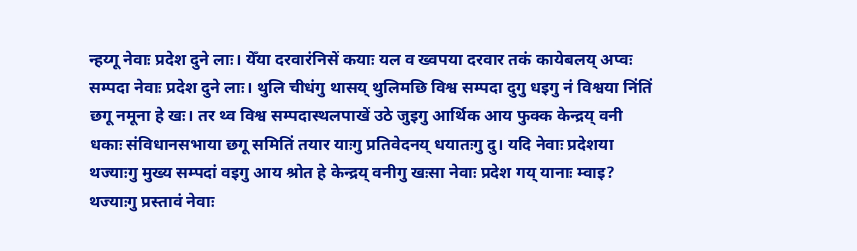न्हय्गू नेवाः प्रदेश दुने लाः। येँया दरवारंनिसें कयाः यल व ख्वपया दरवार तकं कायेबलय् अप्वः सम्पदा नेवाः प्रदेश दुने लाः। थुलि चीधंगु थासय् थुलिमछि विश्व सम्पदा दुगु धइगु नं विश्वया निंतिं छगू नमूना हे खः। तर थ्व विश्व सम्पदास्थलपाखें उठे जुइगु आर्थिक आय फुक्क केन्द्रय् वनी धकाः संविधानसभाया छगू समितिं तयार याःगु प्रतिवेदनय् धयातःगु दु। यदि नेवाः प्रदेशया थज्याःगु मुख्य सम्पदां वइगु आय श्रोत हे केन्द्रय् वनीगु खःसा नेवाः प्रदेश गय् यानाः म्वाइ? थज्याःगु प्रस्तावं नेवाः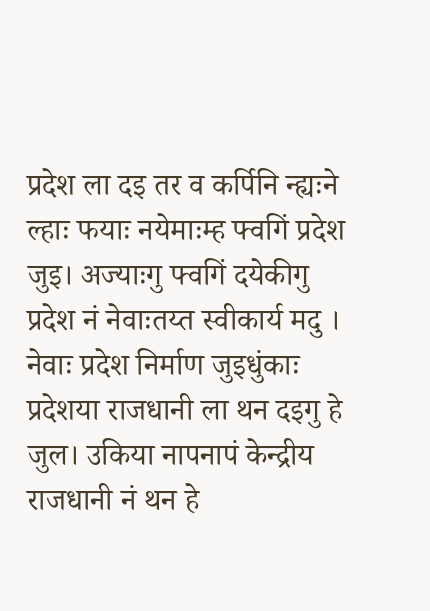प्रदेश ला दइ तर व कर्पिनि न्ह्यःने ल्हाः फयाः नयेमाःम्ह फ्वगिं प्रदेश जुइ। अज्याःगु फ्वगिं दयेकीगु प्रदेश नं नेवाःतय्त स्वीकार्य मदु ।
नेवाः प्रदेश निर्माण जुइधुंकाः प्रदेशया राजधानी ला थन दइगु हे जुल। उकिया नापनापं केन्द्रीय राजधानी नं थन हे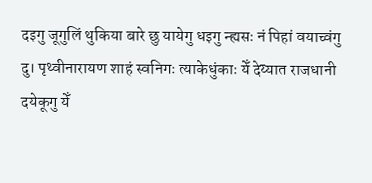दइगु जूगुलिं थुकिया बारे छु यायेगु धइगु न्ह्यसः नं पिहां वयाच्वंगु दु। पृथ्वीनारायण शाहं स्वनिगः त्याकेधुंकाः येँ देय्यात राजधानी दयेकूगु येँ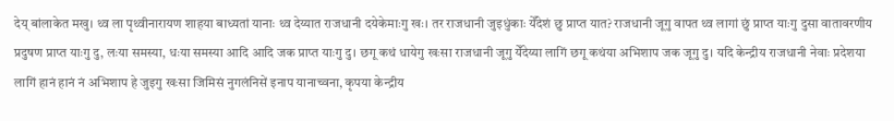देय् बांलाकेत मखु। थ्व ला पृथ्वीनारायण शाहया बाध्यतां यानाः थ्व देय्यात राजधानी दयेकेमाःगु खः। तर राजधानी जुइधुंकाः येँदेशं छु प्राप्त यात? राजधानी जूगु वापत थ्व लागां छुं प्राप्त याःगु दुसा वातावरणीय प्रदुषण प्राप्त याःगु दु, लःया समस्या, धःया समस्या आदि आदि जक प्राप्त याःगु दु। छगू कथं धायेगु खःसा राजधानी जूगु येँदेय्या लागिं छगू कथंया अभिशाप जक जूगु दु। यदि केन्द्रीय राजधानी नेवाः प्रदेशया लागिं हानं हानं नं अभिशाप हे जुइगु खःसा जिमिसं नुगलंनिसें इनाप यानाच्वना, कृपया केन्द्रीय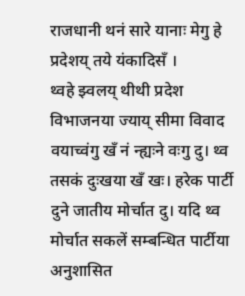राजधानी थनं सारे यानाः मेगु हे प्रदेशय् तये यंकादिसँ ।
थ्वहे झ्वलय् थीथी प्रदेश विभाजनया ज्याय् सीमा विवाद वयाच्वंगु खँ नं न्ह्यःने वःगु दु। थ्व तसकं दुःखया खँ खः। हरेक पार्टी दुने जातीय मोर्चात दु। यदि थ्व मोर्चात सकलें सम्बन्धित पार्टीया अनुशासित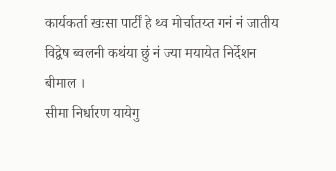कार्यकर्ता खःसा पार्टीं हे थ्व मोर्चातय्त गनं नं जातीय विद्वेष ब्वलनी कथंया छुं नं ज्या मयायेत निर्देशन बीमाल ।
सीमा निर्धारण यायेगु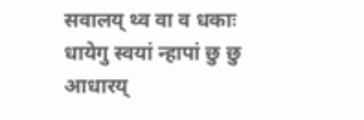सवालय् थ्व वा व धकाः धायेगु स्वयां न्हापां छु छु आधारय्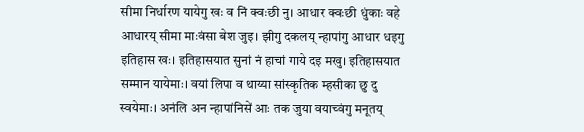सीमा निर्धारण यायेगु खः व निं क्वःछी नु। आधार क्वःछी धुंकाः वहे आधारय् सीमा माःवंसा बेश जुइ। झीगु दकलय् न्हापांगु आधार धइगु इतिहास खः। इतिहासयात सुनां नं हाचां गाये दइ मखु। इतिहासयात सम्मान यायेमाः। वयां लिपा व थाय्या सांस्कृतिक म्हसीका छु दु स्वयेमाः। अनंलि अन न्हापांनिसें आः तक जुया वयाच्वंगु मनूतय्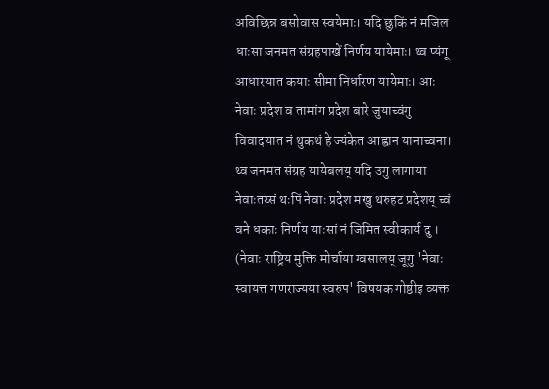अविछिन्न बसोवास स्वयेमाः। यदि छुकिं नं मजिल धाःसा जनमत संग्रहपाखें निर्णय यायेमाः। थ्व प्यंगू आधारयात कयाः सीमा निर्धारण यायेमाः। आः नेवाः प्रदेश व तामांग प्रदेश बारे जुयाच्वंगु विवादयात नं थुकथं हे ज्यंकेत आह्वान यानाच्वना। थ्व जनमत संग्रह यायेबलय् यदि उगु लागाया नेवाःतय्सं थःपिं नेवाः प्रदेश मखु थरुहट प्रदेशय् च्वं वने धकाः निर्णय याःसां नं जिमित स्वीकार्य दु ।
(नेवाः राष्ट्रिय मुक्ति मोर्चाया ग्वसालय् जूगु 'नेवाः स्वायत्त गणराज्यया स्वरुप' विषयक गोष्ठीइ व्यक्त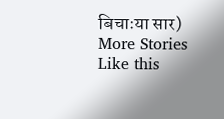बिचाःया सार)
More Stories Like this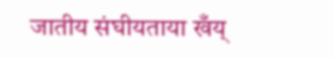जातीय संघीयताया खँय्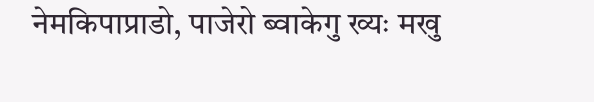नेमकिपाप्राडो, पाजेरो ब्वाकेगु ख्यः मखु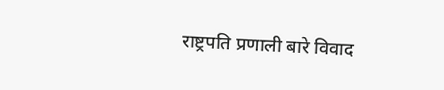राष्ट्रपति प्रणाली बारे विवाद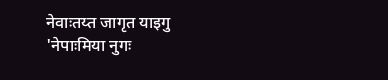नेवाःतय्त जागृत याइगु 'नेपाःमिया नुगः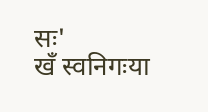सः'
खँ स्वनिगःया